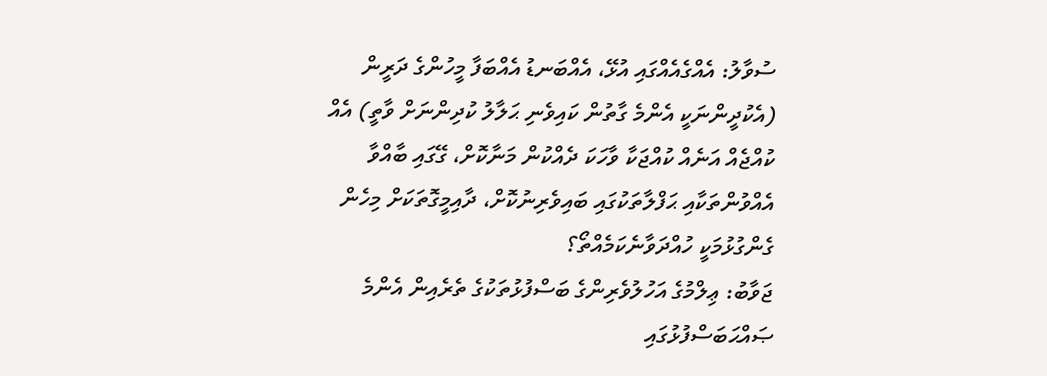ސުވާލު: އެއްގެއެއްގައި އުޅޭ، އެއްބަނޑު އެއްބަފާ މީހުންގެ ދަރީން (އެކުދީންނަކީ އެންމެ ގާތުން ކައިވެނި ޙަލާލު ކުދިންނަށް ވާތީ) އެއް ކުއްޖެއް އަނެއް ކުއްޖަކާ ވާހަކަ ދެއްކުން މަނާކޮށް، ގޭގައި ބާއްވާ އެއްވުންތަކާއި ޙަފްލާތަކުގައި ބައިވެރިނުކޮށް، ދާއިމީގޮތަކަށް މިހެން ގެންގުޅުމަކީ ހުއްދަވާނެކަމެއްތޯ؟
ޖަވާބު: ޢިލްމުގެ އަހުލުވެރިންގެ ބަސްފުޅުތަކުގެ ތެރެއިން އެންމެ ޞައްޙަބަސްފުޅުގައި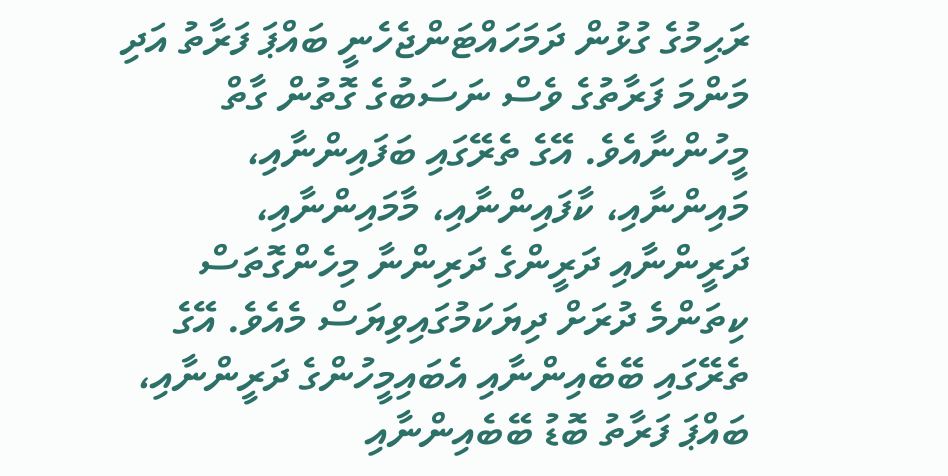ރަޙިމުގެ ގުޅުން ދަމަހައްޓަންޖެހެނީ ބައްޕަ ފަރާތު އަދި މަންމަ ފަރާތުގެ ވެސް ނަސަބުގެ ގޮތުން ގާތް މީހުންނާއެވެ. އޭގެ ތެރޭގައި ބަފައިންނާއި، މައިންނާއި، ކާފައިންނާއި، މާމައިންނާއި، ދަރީންނާއި ދަރީންގެ ދަރިންނާ މިހެންގޮތަސް ކިތަންމެ ދުރަށް ދިޔަކަމުގައިވިޔަސް މެއެވެ. އޭގެ ތެރޭގައި ބޭބެއިންނާއި އެބައިމީހުންގެ ދަރީންނާއި، ބައްޕަ ފަރާތު ބޮޑު ބޭބެއިންނާއި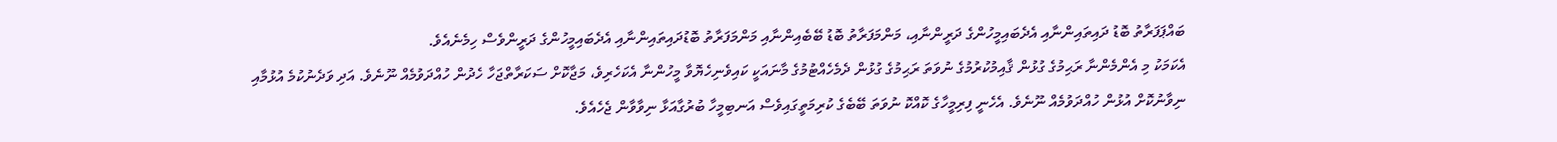ބައްޕަފަރާތު ބޮޑު ދައިތައިންނާއި އެދެބައިމީހުންގެ ދަރީންނާއި، މަންމަފަރާތު ބޮޑު ބޭބެއިންނާއި މަންމަފަރާތު ބޮޑުދައިތައިންނާއި އެދެބައިމީހުންގެ ދަރީންވެސް ހިމެނެއެވެ.
އެކަމަކު މި އެންމެންނާ ރަޙިމުގެ ގުޅުން ޤާއިމުކުރުމުގެ ނުވަތަ ރަޙިމުގެ ގުޅުން ދެމެހެއްޓުމުގެ މާނައަކީ ކައިވެނިހެޔޮވާ މީހުންނާ އެކަހެރިވެ، މަޖާކޮށް ސަކަރާތްޖަހާ ހެދުން ހުއްދަވުމެއް ނޫނެވެ. އަދި ވަދެނުކުމެ އުޅުމާއި ނިވާނުކޮށް އުޅުން ހުއްދަވުމެއް ނޫނެވެ. އެހެނީ ފިރިމީހާގެ ކޮއްކޮ ނުވަތަ ބޭބެގެ ކުރިމަތީގައިވެސް އަނބިމީހާ ބުރުގާއަޅާ ނިވާވާން ޖެހެއެވެ.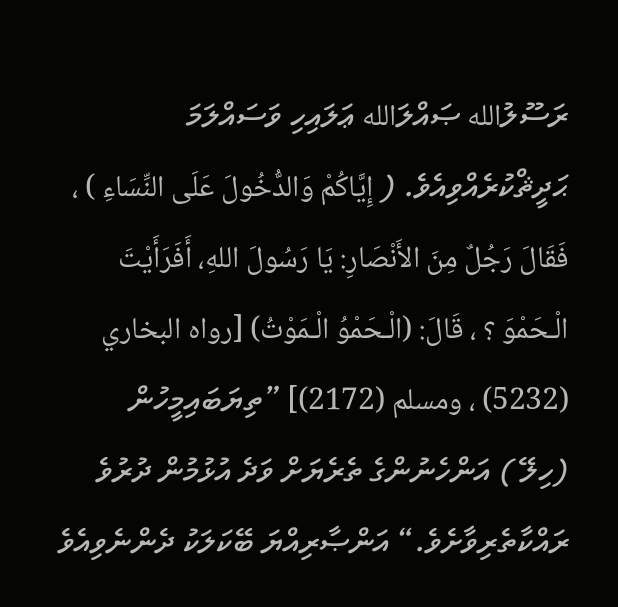ރަސޫލުالله ޞައްލަالله ޢަލައިހި ވަސައްލަމަ ޙަދީޘްކުރެއްވިއެވެ. ( إِيَّاكُمْ وَالدُّخُولَ عَلَى النِّسَاءِ ) ، فَقَالَ رَجُلٌ مِنَ الأَنْصَارِ: يَا رَسُولَ اللهِ، أَفَرَأَيْتَ الْـحَمْوَ ؟ ، قَالَ: (الْـحَمْوُ الْـمَوْتُ) [رواه البخاري (5232) ، ومسلم (2172)] ”ތިޔަބައިމީހުން (ހިލޭ ) އަންހެނުންގެ ތެރެޔަށް ވަދެ އުޅުމުން ދުރުވެ ރައްކާތެރިވާށެވެ.“ އަންޞާރިއްޔަ ބޭކަލަކު ދެންނެވިއެވެ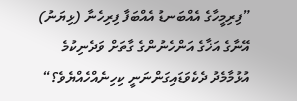”ފިރިމީހާގެ އެއްބަނޑު އެއްބަފާ ފިރިހެނާ (ޅިޔަނު) އޭނާގެ އަޚާގެ އަންހެނުންގެ ގާތަށް ވަދެނިކުމެ އުޅުމާމެދު ދެކެވަޑައިގަންނަނީ ކިހިނެއްހެއްޔެވެ؟“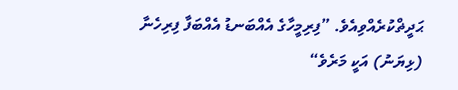ޙަދީޡްކުރެއްވިއެވެ. ”ފިރިމީހާގެ އެއްބަނޑު އެއްބަފާ ފިރިހެނާ (ޅިޔަނު) އަކީ މަރެވެ“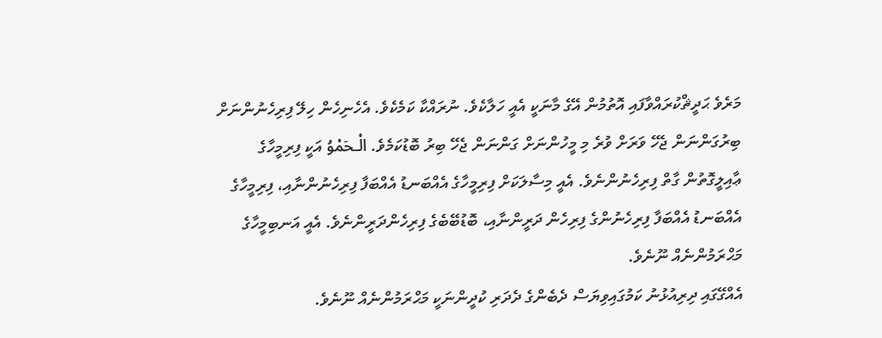މަރެވެ ޙަދީޘްކުރައްވާފައި އޮތުމުން އޭގެ މާނަކީ އެއީ ހަލާކެވެ. ނުރައްކާ ކަމެކެވެ. އެހެނިހެން ހިލޭ ފިރިހެނުންނަށް ބިރުގަންނަން ޖެހޭ ވަރަށް ވުރެ މި މީހުންނަށް ގަންނަން ޖެހޭ ބިރު ބޮޑުކަމެވެ. الْـحَمْوُ އަކީ ފިރިމީހާގެ ޢާއިލީގޮތުން ގާތް ފިރިހެނުންނެވެ. އެއީ މިސާލަކަށް ފިރިމީހާގެ އެއްބަނޑު އެއްބަފާ ފިރިހެނުންނާއި، ފިރިމީހާގެ އެއްބަނޑު އެއްބަފާ ފިރިހެނުންގެ ފިރިހެން ދަރީންނާއި، ބޮޑުބޭބެގެ ފިރިހެންދަރީންނެވެ. އެއީ އަނބިމީހާގެ މަޙްރަމުންނެއް ނޫނެވެ.
އެއްގޭގައި ދިރިއުޅުނު ކަމުގައިވިޔަސް ދެބެންގެ ދެދަރި ކުދީންނަކީ މަޙްރަމުންނެއް ނޫނެވެ.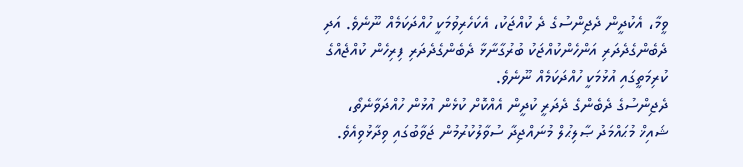ވީމާ، އެކުދީން ދެޖިންސުގެ ދެ ކުއްޖަކު، އެކަހެރިވުމަކީ ހުއްދަކަމެއް ނޫނެވެ. އަދި ދެބެންގެދެދަރި އަންހެންކުއްޖަކު ބުރުގާނާޅާ ދެބެންގެދެދަރި ފިރިހެން ކުއްޖެއްގެ ކުރިމަތީގައި އުޅުމަކީ ހުއްދަކަމެއް ނޫނެވެ.
ދެޖިންސުގެ ދެބެންގެ ދެދަރީ ކުދީން އެއްކޮށް ކުޅެން އުޅުން ހުއްދަވާނެތޯ، ޝައިޚް މުޙައްމަދު ޞާލިޙުލް މުނައްޖިދާ ސުވާލުކުރުމުން ޖަވާބުގައި ވިދާޅުވިއެވެ.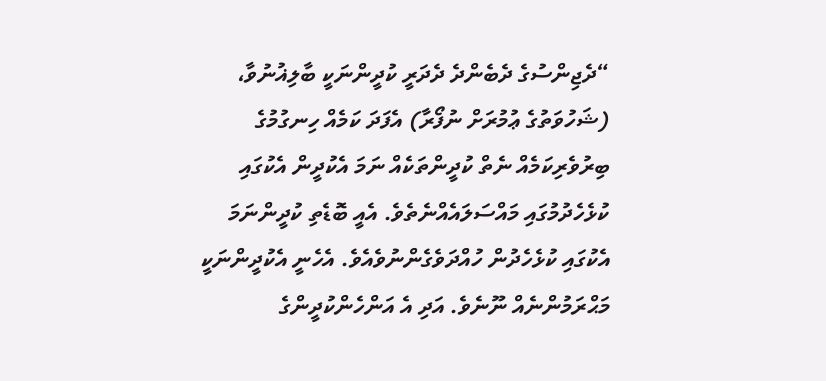“ދެޖިންސުގެ ދެބެންދެ ދެދަރީ ކުދީންނަކީ ބާލިޣުނުވާ، (ޝަހުވަތުގެ ޢުމުރަށް ނުފޯރާ) އެފަދަ ކަމެއް ހިނގުމުގެ ބިރުވެރިކަމެއް ނެތް ކުދީންތަކެއް ނަމަ އެކުދީން އެކުގައި ކުޅެހެދުމުގައި މައްސަލައެއްނެތެވެ. އެއީ ބޮޑެތި ކުދީންނަމަ އެކުގައި ކުޅެހެދުން ހުއްދަވެގެންނުވެއެވެ. އެހެނީ އެކުދީންނަކީ މަޙްރަމުންނެއް ނޫނެވެ. އަދި އެ އަންހެންކުދީންގެ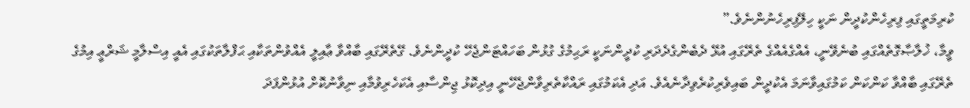ކުރިމަތީގައި ފިރިހެންކުދީން ނަކީ ހިލޭފިރިހެނުންނެވެ.”
ވީމާ، ޚުލާޞާގޮތެއްގައި ބުނެވޭނީ، އެއްގެއެއްގެ ތެރޭގައި އުޅޭ ދެބެންގެދެދަރި ކުދީންނަކީ ރަޙިމުގެ ގުޅުން ބަހައްޓަންޖެހޭ ކުދީންނެވެ. ގޭތެރޭގައި ބާއްވާ ޢާއިލީ އެއްވުންތަކާއި ޙަފްލާތަކުގައި އެއީ އިސްލާމީ ޝަރްޢީ އިމުގެ ތެރޭގައި ބާއްވާ ކަންކަން ކަމުގައިވާނަމަ އެކުދީން ބައިވެރިކުރެވިދާނެއެވެ. އަދި އެކަމުގައި ރައްކާތެރިވާންޖެހޭނީ އިދިކޮޅު ޖިންސާއި އެކަހެރިވުމާއި ނިވާނުކޮށް އުޅުންފަދަ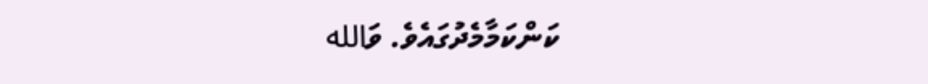ކަންކަމާމެދުގައެވެ. ވަالله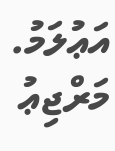އަޢުލަމު.
މަރްޖިޢު